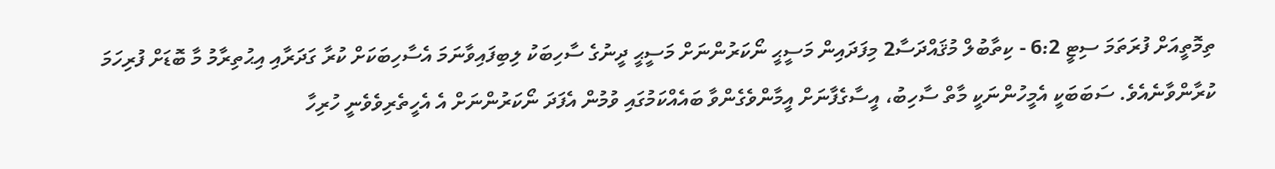ތިމޮތީއަށް ފުރަތަމަ ސިޓީ 6:2 - ކިތާބުލް މުޤައްދަސާ2 މިފަދައިން މަސީޙީ ނޯކަރުންނަށް މަސީޙީ ދީނުގެ ސާހިބަކު ލިބިފައިވާނަމަ އެސާހިބަކަށް ކުރާ ގަދަރާއި އިޙުތިރާމު މާ ބޮޑަށް ފުރިހަމަ ކުރާންވާނެއެވެ. ސަބަބަކީ އެމީހުންނަކީ މާތް ސާހިބު، އީސާގެފާނަށް އީމާންވެގެންވާ ބައެއްކަމުގައި ވުމުން އެފަދަ ނޯކަރުންނަށް އެ އެހީތެރިވެވެނީ ހުރިހާ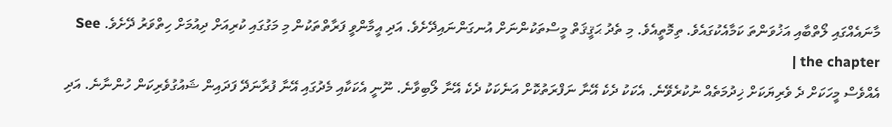މާނައެއްގައި ލޯތްބާއި އަޚުވަންތަ ކަމާއެކުގައެވެ. ތިމޮތީއެވެ. މި ތެދު ޙަޤީޤަތް މީސްތަކުންނަށް އުނގަންނައިދޭށެވެ. އަދި އީމާންވީ ފަރާތްތަކުން މި މަގުގައި ކުރިއަށް ދިއުމަށް ހިތްވަރު ދޭށެވެ. See the chapter |
އެއްވެސް މީހަކަށް ދެ ވެރިޔަކަށް ޚިދުމަތެއް ނުކުރެވޭނެ. އެކަކު ދެކެ އޭނާ ނަފްރަތުކޮށް އަނެކަކު ދެކެ އޭނާ ލޯބިވާނެ. ނޫނީ އެކަކާއި މެދުގައި އޭނާ ފުރާނަދޭ ފަދައިން ޝައުގުވެރިކަން ހުންނާނެ. އަދި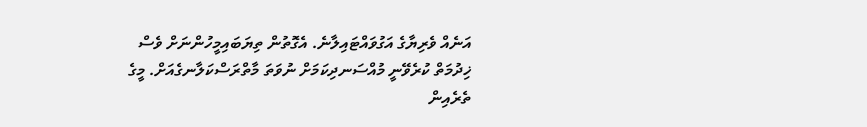އަނެއް ވެރިޔާގެ އަގުވައްޓައިލާނެ. އެގޮތުން ތިޔަބައިމީހުންނަށް ވެސް ޚިދުމަތް ކުރެވޭނީ މުއްސަނދިކަމަށް ނުވަތަ މާތްރަސްކަލާނގެއަށް. މީގެ ތެރެއިން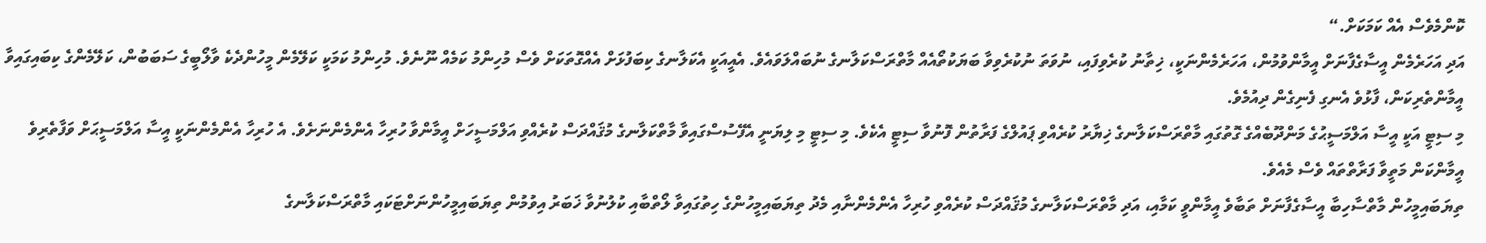ކޮންމެވެސް އެއް ކަމަކަށް.“
އަދި އަހަރެމެން އީސާގެފާނަށް އީމާންވުމުން، އަހަރެމެންނަކީ، ޚިތާނު ކުރެވިފައި، ނުވަތަ ނުކުރެވިވާ ބަޔަކުތޯއެއް މާތްރަސްކަލާނގެ ނުބައްލަވައެވެ. އެއީއަކީ އެކަލާނގެ ކިބަފުޅަށް އެއްގޮތަކަށް ވެސް މުހިންމު ކަމެއް ނޫނެވެ. މުހިންމު ކަމަކީ ކަލޭމެން މީހުންދެކެ ވާލޯބީގެ ސަބަބުން، ކަލޭމެންގެ ކިބައިގައިވާ އީމާންތެރިކަން، ފާޅުވެ އެނގި ފެނިގެން ދިއުމެވެ.
މި ސިޓީ އަކީ އީސާ އަލްމަސީޙުގެ މަންދޫބެއްގެ ގޮތުގައި މާތްރަސްކަލާނގެ ޚިޔާރު ކުރެއްވި ޕައުލްގެ ފަރާތުން ފޮނުވާ ސިޓީ އެކެވެ. މި ސިޓީ މި ލިޔަނީ އެފޭސުސްގައިވާ މާތްކަލާނގެ މުޤައްދަސް ކުރެއްވި އަލްމަސީހަށް އީމާންވާ ހުރިހާ އެންމެންނަށެވެ. އެ ހުރިހާ އެންމެންނަކީ އީސާ އަލްމަސީޙަށް ވަފާތެރިވެ އީމާންކަން މަތީވާ ފަރާތްތައް ވެސް މެއެވެ.
ތިޔަބައިމީހުން މާތްސާހިބާ އީސާގެފާނަށް ތަބާވެ އީމާންވީ ކަމާއި، އަދި މާތްރަސްކަލާނގެ މުޤައްދަސް ކުރެއްވި ހުރިހާ އެންމެންނާއި މެދު ތިޔަބައިމީހުންގެ ހިތުގައިވާ ލޯތްބާއި ކުލުނުވާ ޚަބަރު އިވުމުން ތިޔަބައިމީހުންނަށްޓަކައި މާތްރަސްކަލާނގެ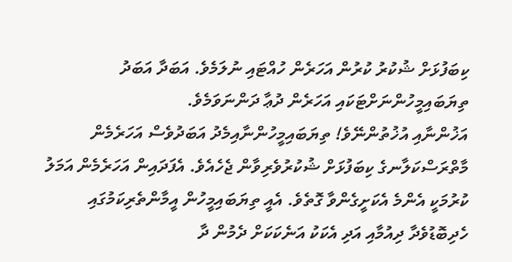ކިބަފުޅަށް ޝުކުރު ކުރުން އަހަރެން ހުއްޓައި ނުލަމެވެ. އަބަދާ އަބަދު ތިޔަބައިމީހުންނަށްޓަކައި އަހަރެން ދުޢާ ދަންނަވަމެވެ.
އަޚުންނާއި އުޚުތުންނޭވެ! ތިޔަބައިމީހުންނާއިމެދު އަބަދުވެސް އަހަރެމެން މާތްރަސްކަލާނގެ ކިބަފުޅަށް ޝުކުރުވެރިވާން ޖެހެއެވެ. އެފަދައިން އަހަރެމެން އަމަލު ކުރުމަކީ އެންމެ އެކަށީގެންވާ ގޮތެވެ. އެއީ ތިޔަބައިމީހުން އީމާންތެރިކަމުގައި ހެދިބޮޑުވެދާ ދިއުމާއި އަދި އެކަކު އަނެކަކަށް ދެމުން ދާ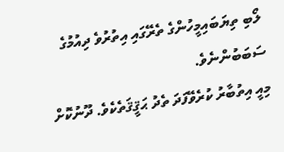ލޯބި ތިޔަބައިމީހުންގެ ތެރޭގައި އިތުރުވެ ދިއުމުގެ ސަބަބުންނެވެ.
މިއީ އިތުބާރު ކުރެވޭފަދަ ތެދު ޙަޤީޤަތެކެވެ. ދޫނުކޮށް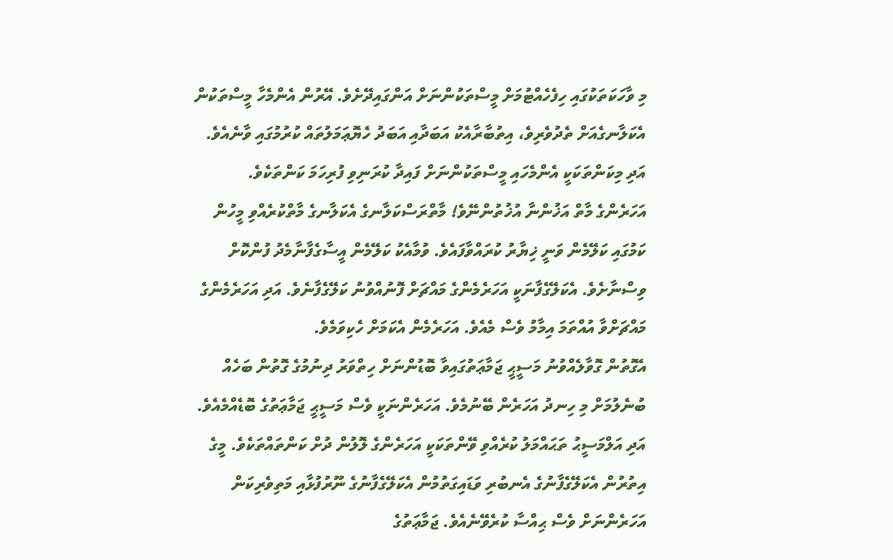މި ވާހަކަތަކުގައި ހިފެހެއްޓުމަށް މީސްތަކުންނަށް އަންގައިދޭށެވެ. އޭރުން އެންމެހާ މީސްތަކުން އެކަލާނގެއަށް ތެދުވެރިވެ، އިތުބާރާއެކު އަބަދާއި އަބަދު ހެޔޮޢަމަލުތައް ކުރުމުގައި ވާނެއެވެ. އަދި މިކަންތަކަކީ އެންމެހައި މީސްތަކުންނަށް ފައިދާ ކުރަނިވި ފުރިހަމަ ކަންތަކެވެ.
އަހަރެންގެ މާތް އަޚުންނާ އުޚުތުންނޭވެ! މާތްރަސްކަލާނގެ އެކަލާނގެ މާތްކުރެއްވި މީހުން ކަމުގައި ކަލޭމެން ވަނީ ޚިޔާރު ކުރައްވާފައެވެ. ވުމާއެކު ކަލޭމެން އީސާގެފާނާމެދު ފުންކޮށް ވިސްނާށެވެ. އެކަލޭގެފާނަކީ އަހަރެމެންގެ މައްޗަށް ފޮނުއްވުނު ކަލޭގެފާނެވެ. އަދި އަހަރެމެންގެ މައްޗަށްވާ އުއްތަމަ އިމާމު ވެސް މެއެވެ. އަހަރެމެން އެކަމަށް ހެކިވަމެވެ.
އެގޮތުން ގޮވާލެއްވުނު މަސީޙީ ޖަމާޢަތުގައިވާ ބޮޑުންނަށް ހިތްވަރު ދިނުމުގެ ގޮތުން ބަހެއް ބުނެލުމަށް މި ހިނދު އަހަރެން ބޭނުމެވެ. އަހަރެންނަކީ ވެސް މަސީޙީ ޖަމާޢަތުގެ ބޮޑެއްމެއެވެ. އަދި އަލްމަސީޙު ތަޙައްމަލު ކުރެއްވި ވޭންތަކަކީ އަހަރެންގެ ލޮލުން ދުށް ކަންތައްތަކެވެ. މީގެ އިތުރުން އެކަލޭގެފާނުގެ އެނބުރި ވަޑައިގަތުމުން އެކަލޭގެފާނުގެ ނޫރުފުޅާއި މަތިވެރިކަން އަހަރެންނަށް ވެސް ޙިއްސާ ކުރެވޭނެއެވެ. ޖަމާޢަތުގެ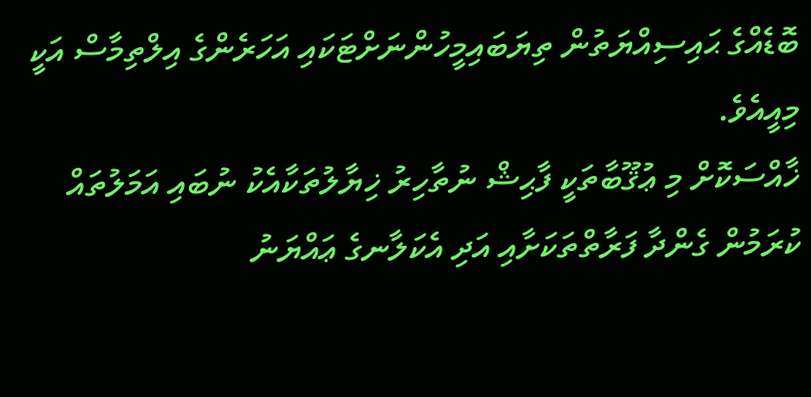ބޮޑެއްގެ ޙައިސިއްޔަތުން ތިޔަބައިމީހުންނަށްޓަކައި އަހަރެންގެ އިލްތިމާސް އަކީ މިއީއެވެ.
ޚާއްސަކޮށް މި ޢުޤޫބާތަކީ ފާޙިޝް ނުތާހިރު ޚިޔާލުތަކާއެކު ނުބައި އަމަލުތައް ކުރަމުން ގެންދާ ފަރާތްތަކަށާއި އަދި އެކަލާނގެ ޢައްޔަނު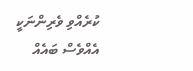ކުރެއްވި ވެރިންނަކީ އެއްވެސް ބައެއް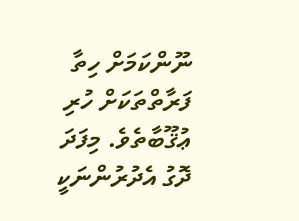ނޫންކަމަށް ހިތާ ފަރާތްތަކަށް ހުރި ޢުޤޫބާތެވެ. މިފަދަ ދޮގު އެދުރުންނަކީ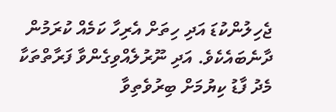ޖެހިލުންކުޑަ އަދި ހިތަށް އެރިހާ ކަމެއް ކުރަމުން ދާނެބައެކެވެ. އަދި ނޫރުލެއްވިގެންވާ ފަރާތްތަކާ މެދު ފާޑު ކިޔުމަށް ބިރުވެތިވާ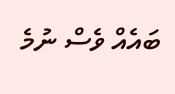ބައެއް ވެސް ނުމެ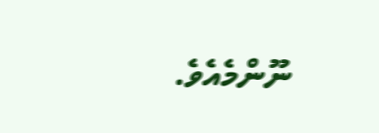ނޫންމެއެވެ.